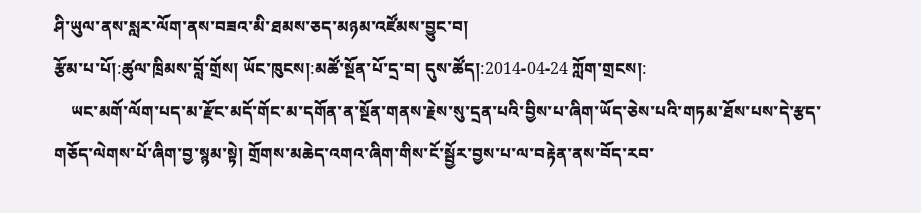ཤི་ཡུལ་ནས་སླར་ལོག་ནས་བཟའ་མི་ཐམས་ཅད་མཉམ་འཛོམས་བྱུང་བ།
རྩོམ་པ་པོ།:ཚུལ་ཁྲིམས་བློ་གྲོས། ཡོང་ཁུངས།:མཚོ་སྔོན་པོ་དྲ་བ། དུས་ཚོད།:2014-04-24 ཀློག་གྲངས།:
    ཡང་མགོ་ལོག་པད་མ་རྫོང་མདོ་གོང་མ་དགོན་ན་སྔོན་གནས་རྗེས་སུ་དྲན་པའི་བྱིས་པ་ཞིག་ཡོད་ཅེས་པའི་གཏམ་ཐོས་པས་དེ་རྩད་གཅོད་ལེགས་པོ་ཞིག་བྱ་སྙམ་སྟེ། གྲོགས་མཆེད་འགའ་ཞིག་གིས་ངོ་སྦྱོར་བྱས་པ་ལ་བརྟེན་ནས་བོད་རབ་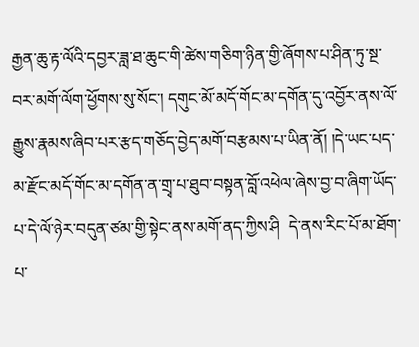རྒྱན་ཆུ་རྟ་ལོའི་དབྱར་ཟླ་ཐ་ཆུང་གི་ཚེས་གཅིག་ཉིན་གྱི་ཞོགས་པ་ཤིན་ཏུ་སྔ་བར་མགོ་ལོག་ཕྱོགས་སུ་སོང་། དགུང་མོ་མདོ་གོང་མ་དགོན་དུ་འབྱོར་ནས་ལོ་རྒྱུས་རྣམས་ཞིབ་པར་རྩད་གཅོད་བྱེད་མགོ་བརྩམས་པ་ཡིན་ནོ། །དེ་ཡང་པད་མ་རྫོང་མདོ་གོང་མ་དགོན་ན་གྲྭ་པ་ཐུབ་བསྟན་བློ་འཕེལ་ཞེས་བྱ་བ་ཞིག་ཡོད་པ་དེ་ལོ་ཉེར་བདུན་ཙམ་གྱི་སྟེང་ནས་མགོ་ནད་ཀྱིས་ཤི  དེ་ནས་རིང་པོ་མ་ཐོག་པ་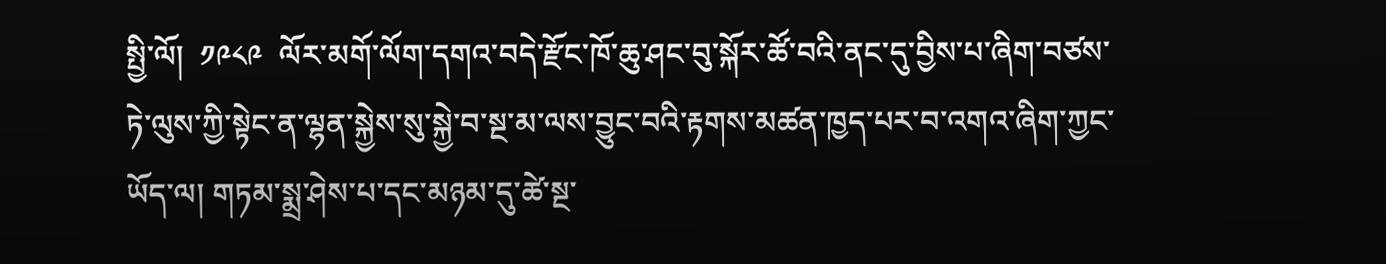སྤྱི་ལོ།  ༡༩༨༩  ལོར་མགོ་ལོག་དགའ་བདེ་རྫོང་ཁོ་ཆུ་ཤང་བུ་སྐོར་ཚོ་བའི་ནང་དུ་བྱིས་པ་ཞིག་བཙས་ཏེ་ལུས་ཀྱི་སྟེང་ན་ལྷན་སྐྱེས་སུ་སྐྱེ་བ་སྔ་མ་ལས་བྱུང་བའི་རྟགས་མཚན་ཁྱད་པར་བ་འགའ་ཞིག་ཀྱང་ཡོད་ལ། གཏམ་སྨྲ་ཤེས་པ་དང་མཉམ་དུ་ཚེ་སྔ་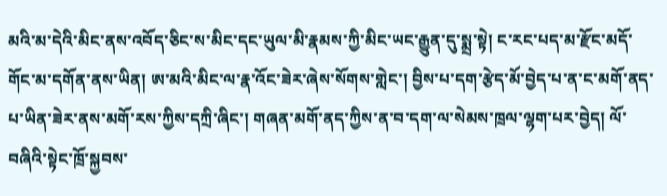མའི་མ་དེའི་མིང་ནས་འབོད་ཅིང་ས་མིང་དང་ཡུལ་མི་རྣམས་ཀྱི་མིང་ཡང་རྒྱུན་དུ་སྨྲ་སྟེ། ང་རང་པད་མ་རྫོང་མདོ་གོང་མ་དགོན་ནས་ཡིན། ཨ་མའི་མིང་ལ་རྣ་འོང་ཟེར་ཞེས་སོགས་གླེང་། བྱིས་པ་དག་རྩེད་མོ་བྱེད་པ་ན་ང་མགོ་ནད་པ་ཡིན་ཟེར་ནས་མགོ་རས་ཀྱིས་དཀྲི་ཞིང་། གཞན་མགོ་ནད་ཀྱིས་ན་བ་དག་ལ་སེམས་ཁྲལ་ལྷག་པར་བྱེད། ལོ་བཞིའི་སྟེང་ཁྲོ་སྐྱབས་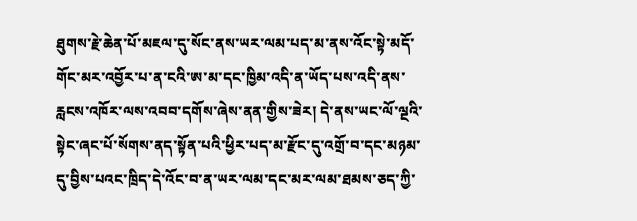ཐུགས་རྗེ་ཆེན་པོ་མཇལ་དུ་སོང་ནས་ཡར་ལམ་པད་མ་ནས་འོང་སྟེ་མདོ་གོང་མར་འབྱོར་པ་ན་ངའི་ཨ་མ་དང་ཁྱིམ་འདི་ན་ཡོད་པས་འདི་ནས་རླངས་འཁོར་ལས་འབབ་དགོས་ཞེས་ནན་གྱིས་ཟེར། དེ་ནས་ཡང་ལོ་ལྔའི་སྟེང་ཞང་པོ་སོགས་ནད་སྟོན་པའི་ཕྱིར་པད་མ་རྫོང་དུ་འགྲོ་བ་དང་མཉམ་དུ་བྱིས་པའང་ཁྲིད་དེ་འོང་བ་ན་ཡར་ལམ་དང་མར་ལམ་ཐམས་ཅད་ཀྱི་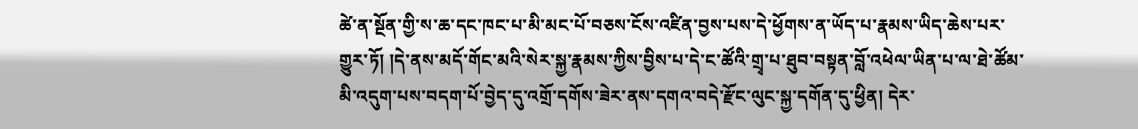ཚེ་ན་སྔོན་གྱི་ས་ཆ་དང་ཁང་པ་མི་མང་པོ་བཅས་ངོས་འཛིན་བྱས་པས་དེ་ཕྱོགས་ན་ཡོད་པ་རྣམས་ཡིད་ཆེས་པར་གྱུར་ཏོ། །དེ་ནས་མདོ་གོང་མའི་སེར་སྐྱ་རྣམས་ཀྱིས་བྱིས་པ་དེ་ང་ཚོའི་གྲྭ་པ་ཐུབ་བསྟན་བློ་འཕེལ་ཡིན་པ་ལ་ཐེ་ཚོམ་མི་འདུག་པས་བདག་པོ་བྱེད་དུ་འགྲོ་དགོས་ཟེར་ནས་དགའ་བདེ་རྫོང་ལུང་སྐྱ་དགོན་དུ་ཕྱིན། དེར་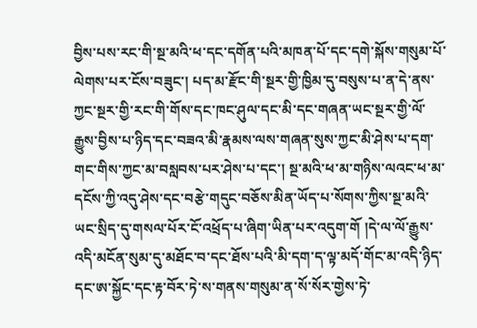བྱིས་པས་རང་གི་སྔ་མའི་ཕ་དང་དགོན་པའི་མཁན་པོ་དང་དགེ་སྐོས་གསུམ་པོ་ལེགས་པར་ངོས་བཟུང་། པད་མ་རྫོང་གི་སྔར་གྱི་ཁྱིམ་དུ་བསུས་པ་ན་དེ་ནས་ཀྱང་སྔར་གྱི་རང་གི་གོས་དང་ཁང་ཤུལ་དང་མི་དང་གཞན་ཡང་སྔར་གྱི་ལོ་རྒྱུས་བྱིས་པ་ཉིད་དང་བཟའ་མི་རྣམས་ལས་གཞན་སུས་ཀྱང་མི་ཤེས་པ་དག་གང་གིས་ཀྱང་མ་བསླབས་པར་ཤེས་པ་དང་། སྔ་མའི་ཕ་མ་གཉིས་ལའང་ཕ་མ་དངོས་ཀྱི་འདུ་ཤེས་དང་བརྩེ་གདུང་བཅོས་མིན་ཡོད་པ་སོགས་ཀྱིས་སྔ་མའི་ཡང་སྲིད་དུ་གསལ་པོར་ངོ་འཕྲོད་པ་ཞིག་ཡིན་པར་འདུག་གོ །དེ་ལ་ལོ་རྒྱུས་འདི་མངོན་སུམ་དུ་མཐོང་བ་དང་ཐོས་པའི་མི་དག་ད་ལྟ་མདོ་གོང་མ་འདི་ཉིད་དང་ཨ་སྐྱོང་དང་རྟ་བོར་ཏེ་ས་གནས་གསུམ་ན་སོ་སོར་གྱེས་ཏེ་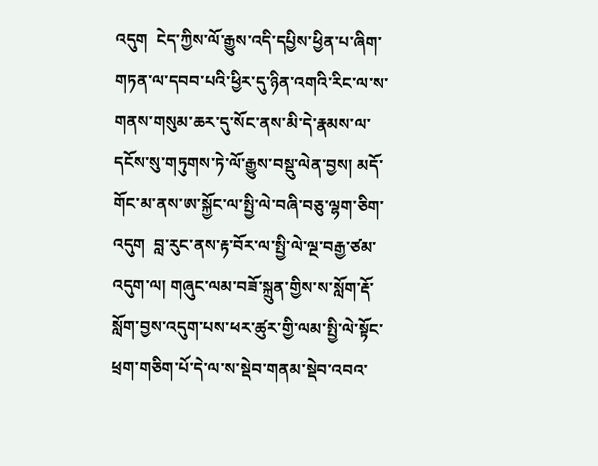འདུག  ངེད་ཀྱིས་ལོ་རྒྱུས་འདི་དཔྱིས་ཕྱིན་པ་ཞིག་གཏན་ལ་དབབ་པའི་ཕྱིར་དུ་ཉིན་འགའི་རིང་ལ་ས་གནས་གསུམ་ཆར་དུ་སོང་ནས་མི་དེ་རྣམས་ལ་དངོས་སུ་གཏུགས་ཏེ་ལོ་རྒྱུས་བསྡུ་ལེན་བྱས། མདོ་གོང་མ་ནས་ཨ་སྐྱོང་ལ་སྤྱི་ལེ་བཞི་བཅུ་ལྷག་ཅིག་འདུག  བླ་རུང་ནས་རྟ་བོར་ལ་སྤྱི་ལེ་ལྔ་བརྒྱ་ཙམ་འདུག་ལ། གཞུང་ལམ་བཟོ་སྐྲུན་གྱིས་ས་སློག་རྡོ་སློག་བྱས་འདུག་པས་ཕར་ཚུར་གྱི་ལམ་སྤྱི་ལེ་སྟོང་ཕྲག་གཅིག་པོ་དེ་ལ་ས་སྡེབ་གནམ་སྡེབ་འབའ་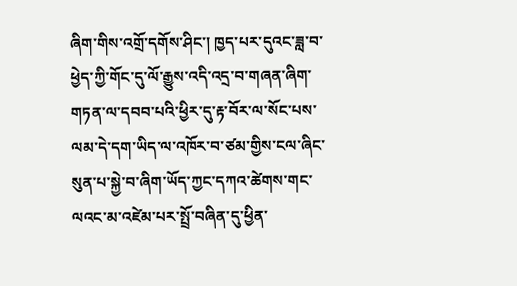ཞིག་གིས་འགྲོ་དགོས་ཤིང་། ཁྱད་པར་དུའང་ཟླ་བ་ཕྱེད་ཀྱི་གོང་དུ་ལོ་རྒྱུས་འདི་འདྲ་བ་གཞན་ཞིག་གཏན་ལ་དབབ་པའི་ཕྱིར་དུ་རྟ་བོར་ལ་སོང་པས་ལམ་དེ་དག་ཡིད་ལ་འཁོར་བ་ཙམ་གྱིས་ངལ་ཞིང་སུན་པ་སྐྱེ་བ་ཞིག་ཡོད་ཀྱང་དཀའ་ཚེགས་གང་ལའང་མ་འཛེམ་པར་སྤྲོ་བཞིན་དུ་ཕྱིན་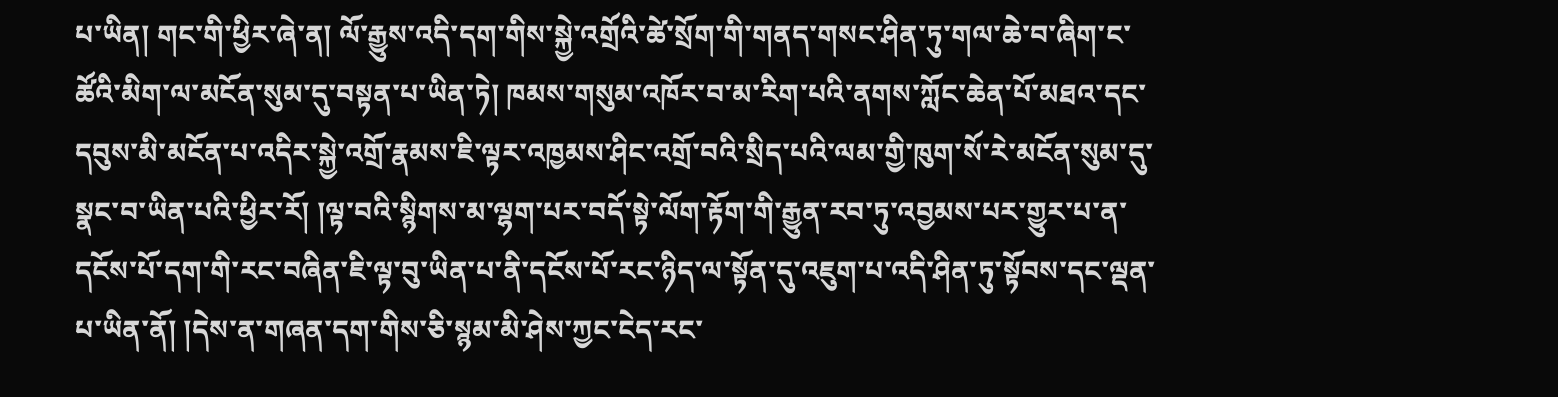པ་ཡིན། གང་གི་ཕྱིར་ཞེ་ན། ལོ་རྒྱུས་འདི་དག་གིས་སྐྱེ་འགྲོའི་ཚེ་སྲོག་གི་གནད་གསང་ཤིན་ཏུ་གལ་ཆེ་བ་ཞིག་ང་ཚོའི་མིག་ལ་མངོན་སུམ་དུ་བསྟན་པ་ཡིན་ཏེ། ཁམས་གསུམ་འཁོར་བ་མ་རིག་པའི་ནགས་ཀློང་ཆེན་པོ་མཐའ་དང་དབུས་མི་མངོན་པ་འདིར་སྐྱེ་འགྲོ་རྣམས་ཇི་ལྟར་འཁྱམས་ཤིང་འགྲོ་བའི་སྲིད་པའི་ལམ་གྱི་ཁུག་སོ་རེ་མངོན་སུམ་དུ་སྣང་བ་ཡིན་པའི་ཕྱིར་རོ། །ལྟ་བའི་སྙིགས་མ་ལྷག་པར་བདོ་སྟེ་ལོག་རྟོག་གི་རྒྱུན་རབ་ཏུ་འབྱམས་པར་གྱུར་པ་ན་དངོས་པོ་དག་གི་རང་བཞིན་ཇི་ལྟ་བུ་ཡིན་པ་ནི་དངོས་པོ་རང་ཉིད་ལ་སྟོན་དུ་འཇུག་པ་འདི་ཤིན་ཏུ་སྟོབས་དང་ལྡན་པ་ཡིན་ནོ། །དེས་ན་གཞན་དག་གིས་ཅི་སྙམ་མི་ཤེས་ཀྱང་ངེད་རང་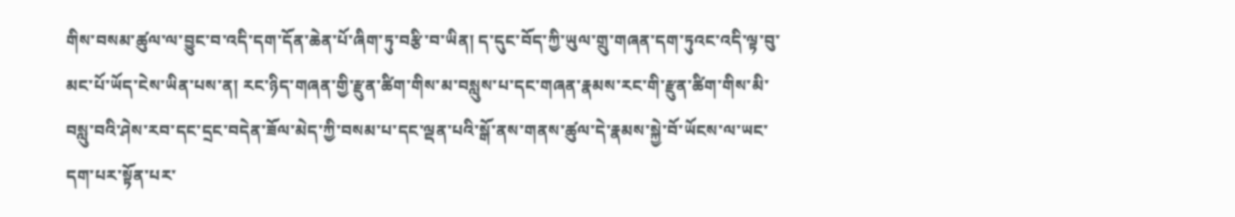གིས་བསམ་ཚུལ་ལ་བྱུང་བ་འདི་དག་དོན་ཆེན་པོ་ཞིག་ཏུ་བརྩི་བ་ཡིན། ད་དུང་བོད་ཀྱི་ཡུལ་གྲུ་གཞན་དག་ཏུའང་འདི་ལྟ་བུ་མང་པོ་ཡོད་ངེས་ཡིན་པས་ན། རང་ཉིད་གཞན་གྱི་རྫུན་ཚིག་གིས་མ་བསླུས་པ་དང་གཞན་རྣམས་རང་གི་རྫུན་ཚིག་གིས་མི་བསླུ་བའི་ཤེས་རབ་དང་དྲང་བདེན་ཟོལ་མེད་ཀྱི་བསམ་པ་དང་ལྡན་པའི་སྒོ་ནས་གནས་ཚུལ་དེ་རྣམས་སྐྱེ་བོ་ཡོངས་ལ་ཡང་དག་པར་སྟོན་པར་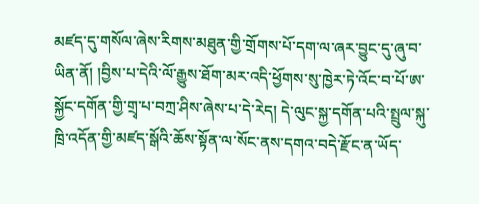མཛད་དུ་གསོལ་ཞེས་རིགས་མཐུན་གྱི་གྲོགས་པོ་དག་ལ་ཞར་བྱུང་དུ་ཞུ་བ་ཡིན་ནོ། །བྱིས་པ་དེའི་ལོ་རྒྱུས་ཐོག་མར་འདི་ཕྱོགས་སུ་ཁྱེར་ཏེ་འོང་བ་པོ་ཨ་སྐྱོང་དགོན་གྱི་གྲྭ་པ་བཀྲ་ཤིས་ཞེས་པ་དེ་རེད། དེ་ལུང་སྐྱ་དགོན་པའི་སྤྲུལ་སྐུ་ཁྲི་འདོན་གྱི་མཛད་སྒོའི་ཆོས་སྟོན་ལ་སོང་ནས་དགའ་བདེ་རྫོང་ན་ཡོད་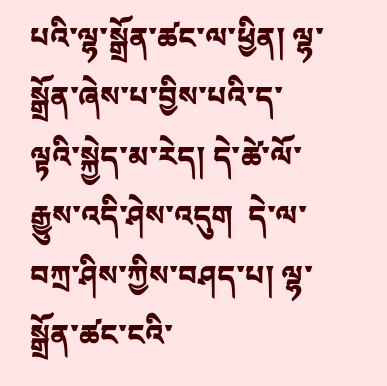པའི་ལྷ་སྒྲོན་ཚང་ལ་ཕྱིན། ལྷ་སྒྲོན་ཞེས་པ་བྱིས་པའི་ད་ལྟའི་སྐྱེད་མ་རེད། དེ་ཚེ་ལོ་རྒྱུས་འདི་ཤེས་འདུག  དེ་ལ་བཀྲ་ཤིས་ཀྱིས་བཤད་པ། ལྷ་སྒྲོན་ཚང་ངའི་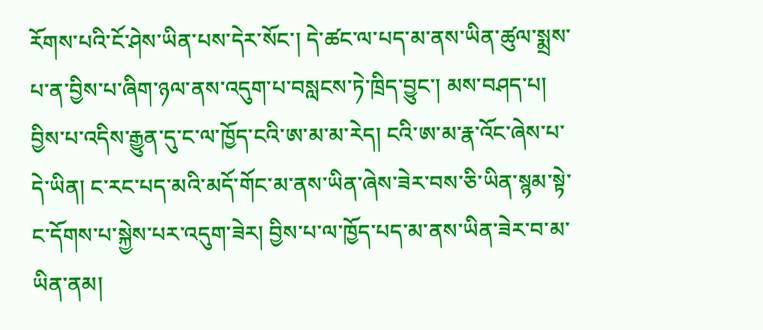རོགས་པའི་ངོ་ཤེས་ཡིན་པས་དེར་སོང་། དེ་ཚང་ལ་པད་མ་ནས་ཡིན་ཚུལ་སྨྲས་པ་ན་བྱིས་པ་ཞིག་ཉལ་ནས་འདུག་པ་བསླངས་ཏེ་ཁྲིད་བྱུང་། མས་བཤད་པ། བྱིས་པ་འདིས་རྒྱུན་དུ་ང་ལ་ཁྱོད་ངའི་ཨ་མ་མ་རེད། ངའི་ཨ་མ་རྣ་འོང་ཞེས་པ་དེ་ཡིན། ང་རང་པད་མའི་མདོ་གོང་མ་ནས་ཡིན་ཞེས་ཟེར་བས་ཅི་ཡིན་སྙམ་སྟེ་ང་དོགས་པ་སྐྱེས་པར་འདུག་ཟེར། བྱིས་པ་ལ་ཁྱོད་པད་མ་ནས་ཡིན་ཟེར་བ་མ་ཡིན་ནམ།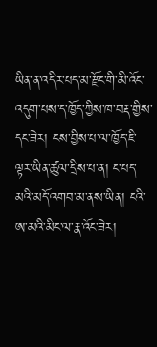ཡིན་ན་འདིར་པད་མ་རྫོང་གི་མི་འོང་འདུག་པས་ད་ཁྱོད་ཀྱིས་ཁ་བརྡ་གྱིས་དང་ཟེར། ངས་བྱིས་པ་ལ་ཁྱོད་ཇི་ལྟར་ཡིན་ཚུལ་དྲིས་པ་ན། ང་པད་མའི་མདོ་འགབ་མ་ནས་ཡིན། ངའི་ཨ་མའི་མིང་ལ་རྣ་འོང་ཟེར།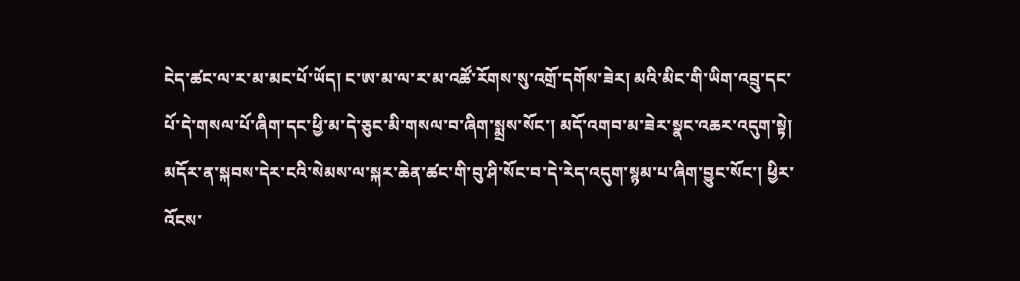ངེད་ཚང་ལ་ར་མ་མང་པོ་ཡོད། ང་ཨ་མ་ལ་ར་མ་འཚོ་རོགས་སུ་འགྲོ་དགོས་ཟེར། མའི་མིང་གི་ཡིག་འབྲུ་དང་པོ་དེ་གསལ་པོ་ཞིག་དང་ཕྱི་མ་དེ་ཅུང་མི་གསལ་བ་ཞིག་སྨྲས་སོང་། མདོ་འགབ་མ་ཟེར་སྣང་འཆར་འདུག་སྟེ། མདོར་ན་སྐབས་དེར་ངའི་སེམས་ལ་སྐར་ཆེན་ཚང་གི་བུ་ཤི་སོང་བ་དེ་རེད་འདུག་སྙམ་པ་ཞིག་བྱུང་སོང་། ཕྱིར་འོངས་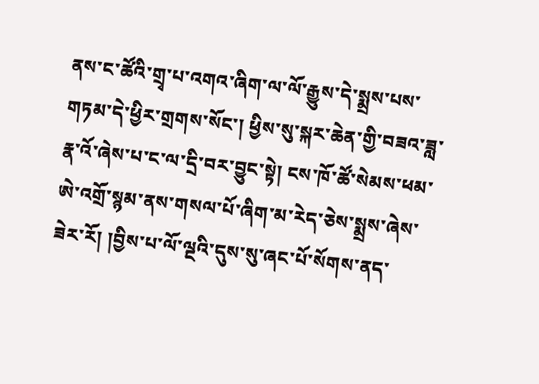ནས་ང་ཚོའི་གྲྭ་པ་འགའ་ཞིག་ལ་ལོ་རྒྱུས་དེ་སྨྲས་པས་གཏམ་དེ་ཕྱིར་གྲགས་སོང་། ཕྱིས་སུ་སྐར་ཆེན་གྱི་བཟའ་ཟླ་རྣ་འོ་ཞེས་པ་ང་ལ་དྲི་བར་བྱུང་སྟེ། ངས་ཁོ་ཚོ་སེམས་ཕམ་ཨེ་འགྲོ་སྙམ་ནས་གསལ་པོ་ཞིག་མ་རེད་ཅེས་སྨྲས་ཞེས་ཟེར་རོ། །བྱིས་པ་ལོ་ལྔའི་དུས་སུ་ཞང་པོ་སོགས་ནད་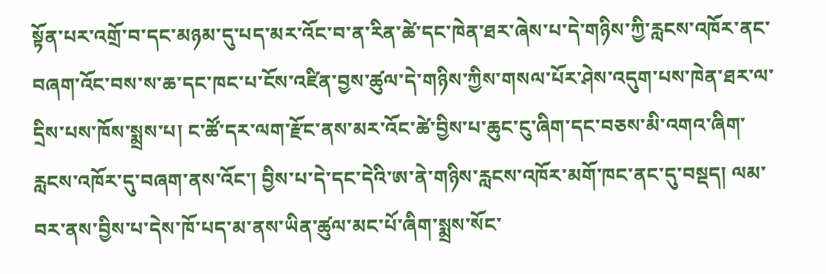སྟོན་པར་འགྲོ་བ་དང་མཉམ་དུ་པད་མར་འོང་བ་ན་རིན་ཚེ་དང་ཁེན་ཐར་ཞེས་པ་དེ་གཉིས་ཀྱི་རླངས་འཁོར་ནང་བཞག་འོང་བས་ས་ཆ་དང་ཁང་པ་ངོས་འཛིན་བྱས་ཚུལ་དེ་གཉིས་ཀྱིས་གསལ་པོར་ཤེས་འདུག་པས་ཁེན་ཐར་ལ་དྲིས་པས་ཁོས་སྨྲས་པ། ང་ཚོ་དར་ལག་རྫོང་ནས་མར་འོང་ཚེ་བྱིས་པ་ཆུང་ངུ་ཞིག་དང་བཅས་མི་འགའ་ཞིག་རླངས་འཁོར་དུ་བཞག་ནས་འོང་། བྱིས་པ་དེ་དང་དེའི་ཨ་ནེ་གཉིས་རླངས་འཁོར་མགོ་ཁང་ནང་དུ་བསྡད། ལམ་བར་ནས་བྱིས་པ་དེས་ཁོ་པད་མ་ནས་ཡིན་ཚུལ་མང་པོ་ཞིག་སྨྲས་སོང་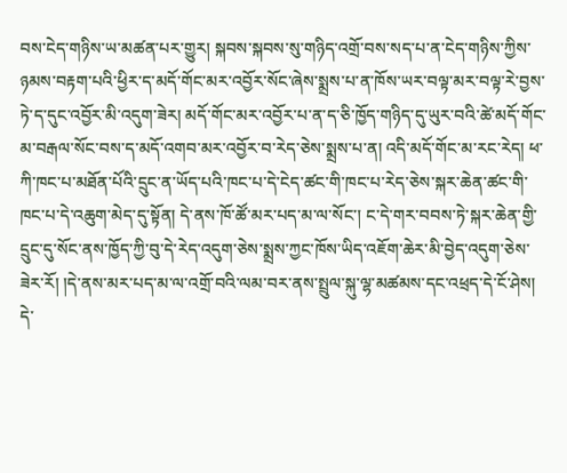བས་ངེད་གཉིས་ཡ་མཚན་པར་གྱུར། སྐབས་སྐབས་སུ་གཉིད་འགྲོ་བས་སད་པ་ན་ངེད་གཉིས་ཀྱིས་ཉམས་བརྟག་པའི་ཕྱིར་ད་མདོ་གོང་མར་འབྱོར་སོང་ཞེས་སྨྲས་པ་ན་ཁོས་ཡར་བལྟ་མར་བལྟ་རེ་བྱས་ཏེ་ད་དུང་འབྱོར་མི་འདུག་ཟེར། མདོ་གོང་མར་འབྱོར་པ་ན་ད་ཅི་ཁྱོད་གཉིད་དུ་ཡུར་བའི་ཚེ་མདོ་གོང་མ་བརྒལ་སོང་བས་ད་མདོ་འགབ་མར་འབྱོར་བ་རེད་ཅེས་སྨྲས་པ་ན། འདི་མདོ་གོང་མ་རང་རེད། ཕ་ཀི་ཁང་པ་མཐོན་པོའི་དྲུང་ན་ཡོད་པའི་ཁང་པ་དེ་ངེད་ཚང་གི་ཁང་པ་རེད་ཅེས་སྐར་ཆེན་ཚང་གི་ཁང་པ་དེ་འཆུག་མེད་དུ་སྟོན། དེ་ནས་ཁོ་ཚོ་མར་པད་མ་ལ་སོང་། ང་དེ་གར་བབས་ཏེ་སྐར་ཆེན་གྱི་དྲུང་དུ་སོང་ནས་ཁྱོད་ཀྱི་བུ་དེ་རེད་འདུག་ཅེས་སྨྲས་ཀྱང་ཁོས་ཡིད་འཇོག་ཆེར་མི་བྱེད་འདུག་ཅེས་ཟེར་རོ། །དེ་ནས་མར་པད་མ་ལ་འགྲོ་བའི་ལམ་བར་ནས་སྤྲུལ་སྐུ་ལྷ་མཚམས་དང་འཕྲད་དེ་ངོ་ཤེས། དེ་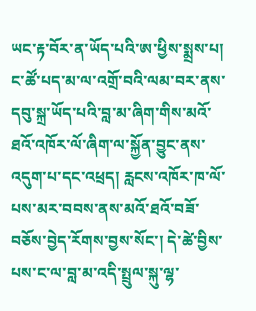ཡང་རྟ་བོར་ན་ཡོད་པའི་ཨ་ཕྱིས་སྨྲས་པ། ང་ཚོ་པད་མ་ལ་འགྲོ་བའི་ལམ་བར་ནས་དབུ་སྐྲ་ཡོད་པའི་བླ་མ་ཞིག་གིས་མའོ་ཐའོ་འཁོར་ལོ་ཞིག་ལ་སྐྱོན་བྱུང་ནས་འདུག་པ་དང་འཕྲད། རླངས་འཁོར་ཁ་ལོ་པས་མར་བབས་ནས་མའོ་ཐའོ་བཟོ་བཅོས་བྱེད་རོགས་བྱས་སོང་། དེ་ཚེ་བྱིས་པས་ང་ལ་བླ་མ་འདི་སྤྲུལ་སྐུ་ལྷ་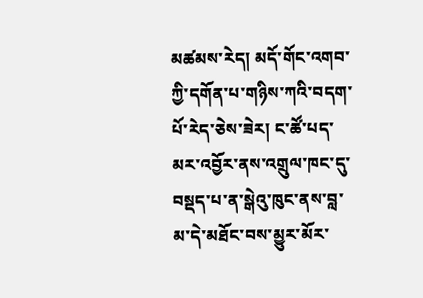མཚམས་རེད། མདོ་གོང་འགབ་ཀྱི་དགོན་པ་གཉིས་ཀའི་བདག་པོ་རེད་ཅེས་ཟེར། ང་ཚོ་པད་མར་འབྱོར་ནས་འགྲུལ་ཁང་དུ་བསྡད་པ་ན་སྒེའུ་ཁུང་ནས་བླ་མ་དེ་མཐོང་བས་མྱུར་མོར་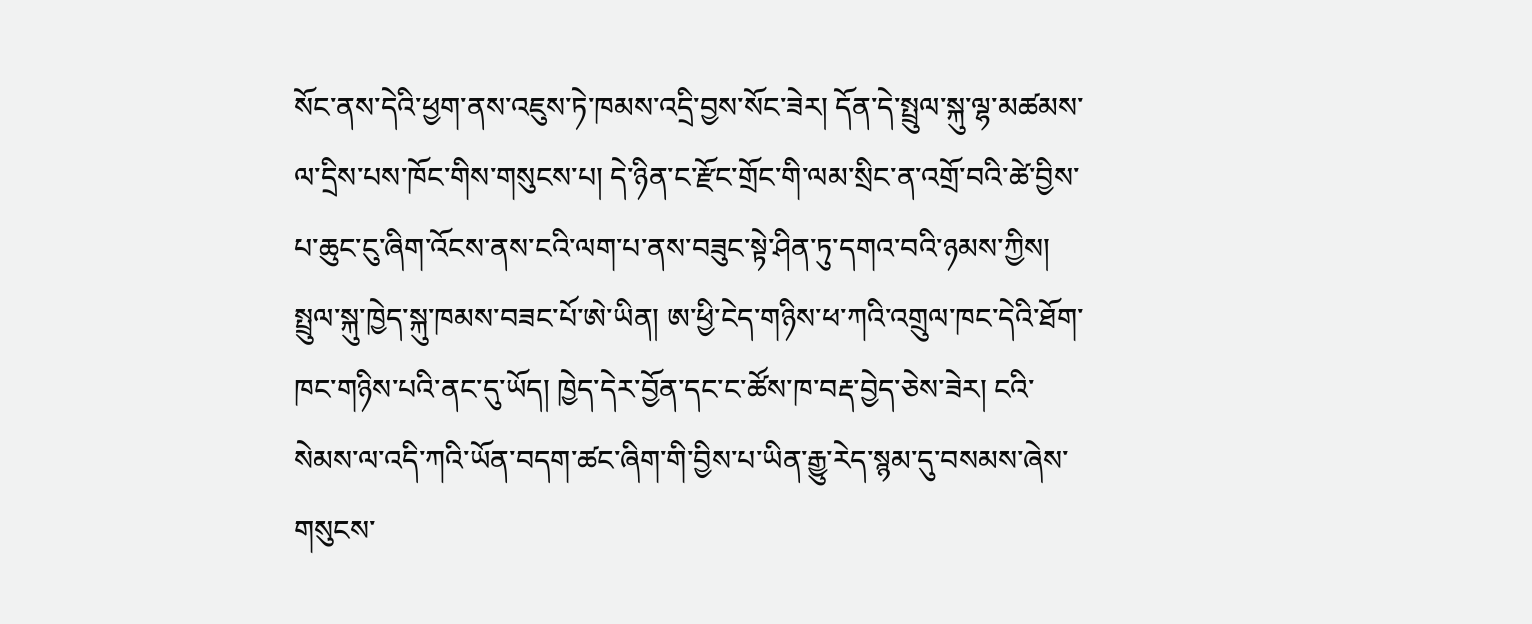སོང་ནས་དེའི་ཕྱག་ནས་འཇུས་ཏེ་ཁམས་འདྲི་བྱས་སོང་ཟེར། དོན་དེ་སྤྲུལ་སྐུ་ལྷ་མཚམས་ལ་དྲིས་པས་ཁོང་གིས་གསུངས་པ། དེ་ཉིན་ང་རྫོང་གྲོང་གི་ལམ་སྲིང་ན་འགྲོ་བའི་ཚེ་བྱིས་པ་ཆུང་ངུ་ཞིག་འོངས་ནས་ངའི་ལག་པ་ནས་བཟུང་སྟེ་ཤིན་ཏུ་དགའ་བའི་ཉམས་ཀྱིས། སྤྲུལ་སྐུ་ཁྱེད་སྐུ་ཁམས་བཟང་པོ་ཨེ་ཡིན། ཨ་ཕྱི་ངེད་གཉིས་ཕ་ཀའི་འགྲུལ་ཁང་དེའི་ཐོག་ཁང་གཉིས་པའི་ནང་དུ་ཡོད། ཁྱེད་དེར་བྱོན་དང་ང་ཚོས་ཁ་བརྡ་བྱེད་ཅེས་ཟེར། ངའི་སེམས་ལ་འདི་ཀའི་ཡོན་བདག་ཚང་ཞིག་གི་བྱིས་པ་ཡིན་རྒྱུ་རེད་སྙམ་དུ་བསམས་ཞེས་གསུངས་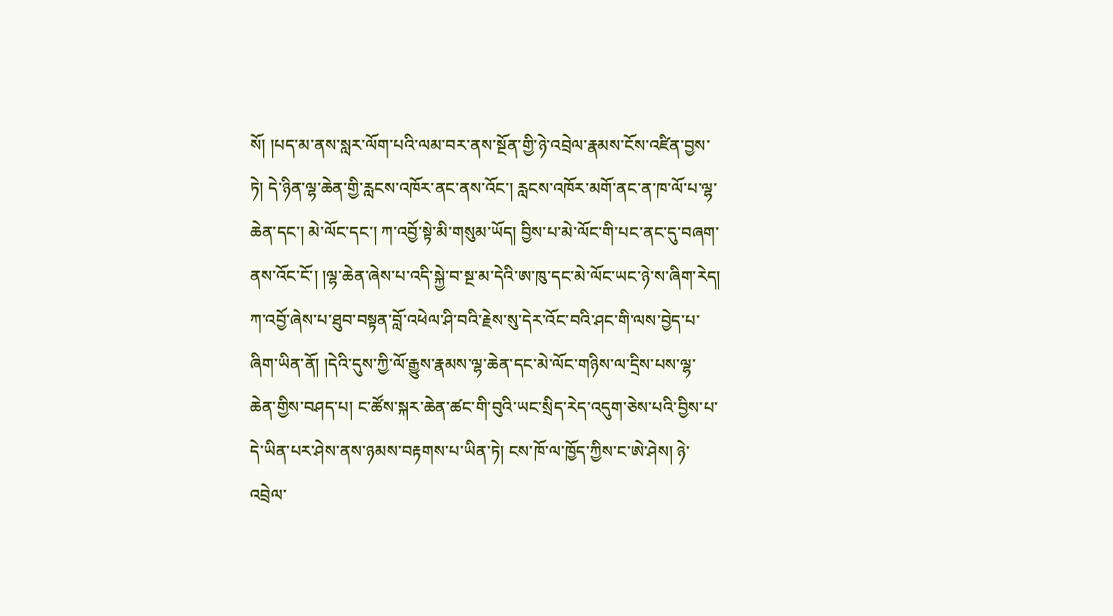སོ། །པད་མ་ནས་སླར་ལོག་པའི་ལམ་བར་ནས་སྔོན་གྱི་ཉེ་འབྲེལ་རྣམས་ངོས་འཛིན་བྱས་ཏེ། དེ་ཉིན་ལྷ་ཆེན་གྱི་རླངས་འཁོར་ནང་ནས་འོང་། རླངས་འཁོར་མགོ་ནང་ན་ཁ་ལོ་པ་ལྷ་ཆེན་དང་། མེ་ལོང་དང་། ཀ་འབྱོ་སྟེ་མི་གསུམ་ཡོད། བྱིས་པ་མེ་ལོང་གི་པང་ནང་དུ་བཞག་ནས་འོང་ངོ་། །ལྷ་ཆེན་ཞེས་པ་འདི་སྐྱེ་བ་སྔ་མ་དེའི་ཨ་ཁུ་དང་མེ་ལོང་ཡང་ཉེ་ས་ཞིག་རེད། ཀ་འབྱོ་ཞེས་པ་ཐུབ་བསྟན་བློ་འཕེལ་ཤི་བའི་རྗེས་སུ་དེར་འོང་བའི་ཤང་གི་ལས་བྱེད་པ་ཞིག་ཡིན་ནོ། །དེའི་དུས་ཀྱི་ལོ་རྒྱུས་རྣམས་ལྷ་ཆེན་དང་མེ་ལོང་གཉིས་ལ་དྲིས་པས་ལྷ་ཆེན་གྱིས་བཤད་པ། ང་ཚོས་སྐར་ཆེན་ཚང་གི་བུའི་ཡང་སྲིད་རེད་འདུག་ཅེས་པའི་བྱིས་པ་དེ་ཡིན་པར་ཤེས་ནས་ཉམས་བརྟགས་པ་ཡིན་ཏེ། ངས་ཁོ་ལ་ཁྱོད་ཀྱིས་ང་ཨེ་ཤེས། ཉེ་འབྲེལ་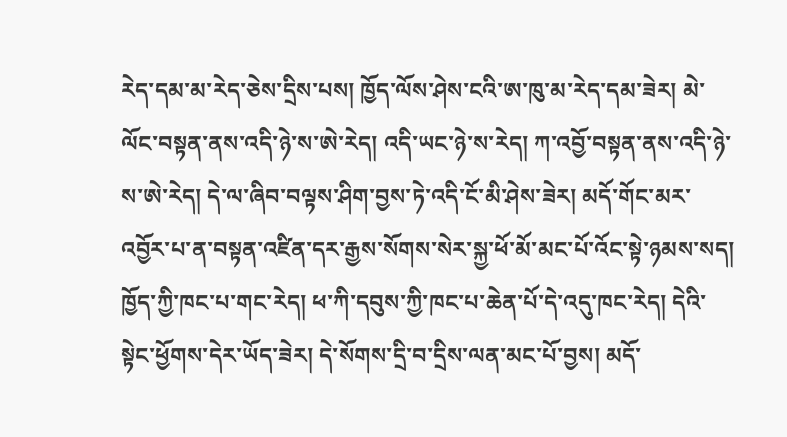རེད་དམ་མ་རེད་ཅེས་དྲིས་པས། ཁྱོད་ལོས་ཤེས་ངའི་ཨ་ཁུ་མ་རེད་དམ་ཟེར། མེ་ལོང་བསྟན་ནས་འདི་ཉེ་ས་ཨེ་རེད། འདི་ཡང་ཉེ་ས་རེད། ཀ་འབྱོ་བསྟན་ནས་འདི་ཉེ་ས་ཨེ་རེད། དེ་ལ་ཞིབ་བལྟས་ཤིག་བྱས་ཏེ་འདི་ངོ་མི་ཤེས་ཟེར། མདོ་གོང་མར་འབྱོར་པ་ན་བསྟན་འཛིན་དར་རྒྱས་སོགས་སེར་སྐྱ་ཕོ་མོ་མང་པོ་འོང་སྟེ་ཉམས་སད། ཁྱོད་ཀྱི་ཁང་པ་གང་རེད། ཕ་ཀི་དབུས་ཀྱི་ཁང་པ་ཆེན་པོ་དེ་འདུ་ཁང་རེད། དེའི་སྟེང་ཕྱོགས་དེར་ཡོད་ཟེར། དེ་སོགས་དྲི་བ་དྲིས་ལན་མང་པོ་བྱས། མདོ་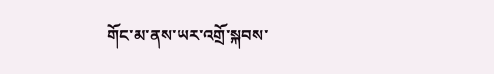གོང་མ་ནས་ཡར་འགྲོ་སྐབས་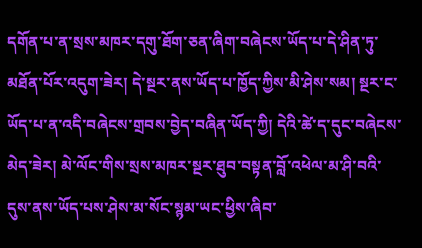དགོན་པ་ན་སྲས་མཁར་དགུ་ཐོག་ཅན་ཞིག་བཞེངས་ཡོད་པ་དེ་ཤིན་ཏུ་མཐོན་པོར་འདུག་ཟེར། དེ་སྔར་ནས་ཡོད་པ་ཁྱོད་ཀྱིས་མི་ཤེས་སམ། སྔར་ང་ཡོད་པ་ན་འདི་བཞེངས་གྲབས་བྱེད་བཞིན་ཡོད་ཀྱི། དེའི་ཚེ་ད་དུང་བཞེངས་མེད་ཟེར། མེ་ལོང་གིས་སྲས་མཁར་སྔར་ཐུབ་བསྟན་བློ་འཕེལ་མ་ཤི་བའི་དུས་ནས་ཡོད་པས་ཤེས་མ་སོང་སྙམ་ཡང་ཕྱིས་ཞིབ་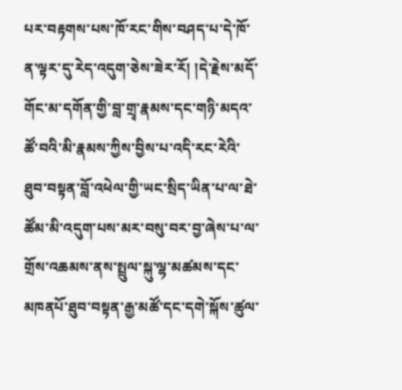པར་བརྟགས་པས་ཁོ་རང་གིས་བཤད་པ་དེ་ཁོ་ན་ལྟར་དུ་རེད་འདུག་ཅེས་ཟེར་རོ། །དེ་རྗེས་མདོ་གོང་མ་དགོན་གྱི་བླ་གྲྭ་རྣམས་དང་གཉི་མདའ་ཚོ་བའི་མི་རྣམས་ཀྱིས་བྱིས་པ་འདི་རང་རེའི་ཐུབ་བསྟན་བློ་འཕེལ་གྱི་ཡང་སྲིད་ཡིན་པ་ལ་ཐེ་ཚོམ་མི་འདུག་པས་མར་བསུ་བར་བྱ་ཞེས་པ་ལ་གྲོས་འཆམས་ནས་སྤྲུལ་སྐུ་ལྷ་མཚམས་དང་མཁནཔོ་ཐུབ་བསྟན་རྒྱ་མཚོ་དང་དགེ་སྐོས་ཚུལ་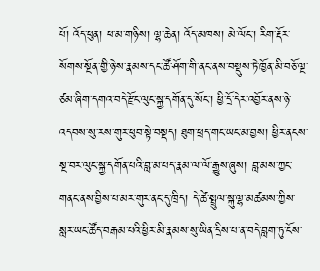པོ། འོད་ཕུན། ཕ་མ་གཉིས། ལྷ་ཆེན། འོད་མཁས། མེ་ལོང་། རིག་རྡོར་སོགས་སྔོན་གྱི་ཉེ་ས་རྣམས་དང་ཚོ་ཤོག་གི་ནང་ནས་བསྡུས་ཏེ་ཁྱོན་མི་བཅོ་ལྔ་ཙམ་ཞིག་དགའ་བདེ་རྫོང་ལུང་སྐྱ་དགོན་དུ་སོང་། ཕྱི་དྲོ་དེར་འབྱོར་ནས་ཉེ་འདབས་སུ་རས་གུར་ཕུབ་སྟེ་བསྡད། ཐུག་ཕྲད་གང་ཡང་མ་བྱས། ཕྱིར་ནངས་སྔ་བར་ལུང་སྐྱ་དགོན་པའི་བླ་མ་པད་རྣམ་ལ་ལོ་རྒྱུས་ཞུས། བླ་མས་ཀྱང་གནང་ནས་བྱིས་པ་མར་གུར་ནང་དུ་ཁྲིད། དེ་ཚེ་སྤྲུལ་སྐུ་ལྷ་མཚམས་ཀྱིས་སླར་ཡང་ཚོད་བརྒམ་པའི་ཕྱིར་མི་རྣམས་སུ་ཡིན་དྲིས་པ་ན་བདེ་བླག་ཏུ་ངོས་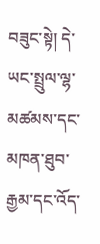བཟུང་སྟེ། དེ་ཡང་སྤྲུལ་ལྷ་མཚམས་དང་མཁན་ཐུབ་རྒྱམ་དང་འོད་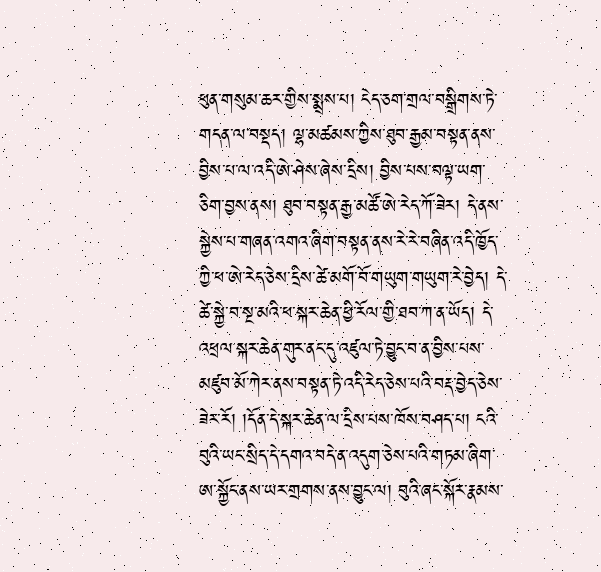ཕུན་གསུམ་ཆར་གྱིས་སྨྲས་པ། ངེད་ཅག་གྲལ་བསྒྲིགས་ཏེ་གདན་ལ་བསྡད། ལྷ་མཚམས་ཀྱིས་ཐུབ་རྒྱམ་བསྟན་ནས་བྱིས་པ་ལ་འདི་ཨེ་ཤེས་ཞེས་དྲིས། བྱིས་པས་བལྟ་ཡག་ཅིག་བྱས་ནས། ཐུབ་བསྟན་རྒྱ་མཚོ་ཨེ་རེད་ཀོ་ཟེར། དེ་ནས་སྐྱེས་པ་གཞན་འགའ་ཞིག་བསྟན་ནས་རེ་རེ་བཞིན་འདི་ཁྱོད་ཀྱི་ཕ་ཨེ་རེད་ཅེས་དྲིས་ཚེ་མགོ་བོ་གཡུག་གཡུག་རེ་བྱེད། དེ་ཚེ་སྐྱེ་བ་སྔ་མའི་ཕ་སྐར་ཆེན་ཕྱི་རོལ་གྱི་ཐབ་ཀ་ན་ཡོད། དེ་འཕྲལ་སྐར་ཆེན་གུར་ནང་དུ་འཛུལ་ཏེ་བྱུང་བ་ན་བྱིས་པས་མཛུབ་མོ་ཀེར་ནས་བསྟན་ཏེ་འདི་རེད་ཅེས་པའི་བརྡ་བྱེད་ཅེས་ཟེར་རོ། །དོན་དེ་སྐར་ཆེན་ལ་དྲིས་པས་ཁོས་བཤད་པ། ངའི་བུའི་ཡང་སྲིད་དེ་དགའ་བདེ་ན་འདུག་ཅེས་པའི་གཏམ་ཞིག་ཨ་སྐྱོང་ནས་ཡར་གྲགས་ནས་བྱུང་ལ། བུའི་ཞང་སྐོར་རྣམས་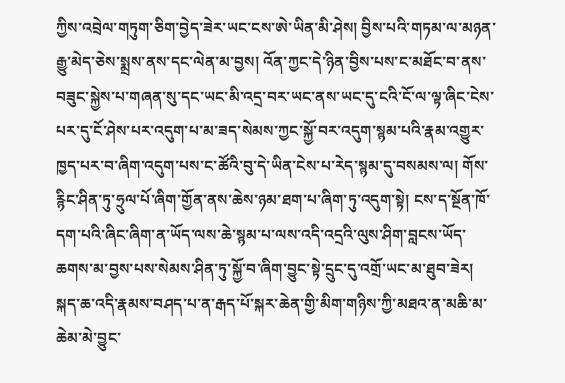ཀྱིས་འབྲེལ་གཏུག་ཅིག་བྱེད་ཟེར་ཡང་ངས་ཨེ་ཡིན་མི་ཤེས། བྱིས་པའི་གཏམ་ལ་མཉན་རྒྱུ་མེད་ཅེས་སྨྲས་ནས་དང་ལེན་མ་བྱས། འོན་ཀྱང་དེ་ཉིན་བྱིས་པས་ང་མཐོང་བ་ནས་བཟུང་སྐྱེས་པ་གཞན་སུ་དང་ཡང་མི་འདྲ་བར་ཡང་ནས་ཡང་དུ་ངའི་ངོ་ལ་ལྟ་ཞིང་ངེས་པར་དུ་ངོ་ཤེས་པར་འདུག་པ་མ་ཟད་སེམས་ཀྱང་སྐྱོ་བར་འདུག་སྙམ་པའི་རྣམ་འགྱུར་ཁྱད་པར་བ་ཞིག་འདུག་པས་ང་ཚོའི་བུ་དེ་ཡིན་ངེས་པ་རེད་སྙམ་དུ་བསམས་ལ། གོས་རྙིང་ཤིན་ཏུ་ཧྲུལ་པོ་ཞིག་གྱོན་ནས་ཆེས་ཉམ་ཐག་པ་ཞིག་ཏུ་འདུག་སྟེ། ངས་ད་སྔོན་ཁོ་དག་པའི་ཞིང་ཞིག་ན་ཡོད་ལས་ཆེ་སྙམ་པ་ལས་འདི་འདྲའི་ལུས་ཤིག་བླངས་ཡོད་ཆགས་མ་བྱས་པས་སེམས་ཤིན་ཏུ་སྐྱོ་བ་ཞིག་བྱུང་སྟེ་དྲུང་དུ་འགྲོ་ཡང་མ་ཐུབ་ཟེར། སྐད་ཆ་འདི་རྣམས་བཤད་པ་ན་རྒད་པོ་སྐར་ཆེན་གྱི་མིག་གཉིས་ཀྱི་མཐའ་ན་མཆི་མ་ཆེམ་མེ་བྱུང་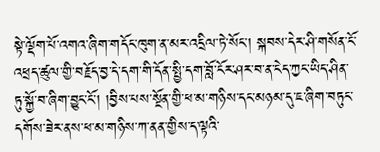སྟེ་ལྡོག་པོ་འགའ་ཞིག་གདོང་ཁུག་ན་མར་འདྲིལ་ཏེ་སོང་། སྐབས་དེར་ཤི་གསོན་ངོ་འཕྲད་ཚུལ་གྱི་བརྗོད་བྱ་དེ་དག་གི་དོན་སྤྱི་དག་བློ་ངོར་ཤར་བ་ན་ངེད་ཀྱང་ཡིད་ཤིན་ཏུ་སྐྱོ་བ་ཞིག་བྱུང་ངོ་། །བྱིས་པས་སྔོན་གྱི་ཕ་མ་གཉིས་དང་མཉམ་དུ་ཇ་ཞིག་བཏུང་དགོས་ཟེར་ནས་ཕ་མ་གཉིས་ཀ་ནན་གྱིས་ད་ལྟའི་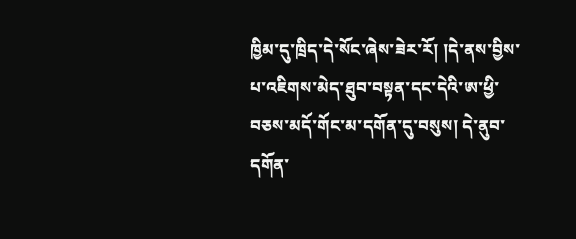ཁྱིམ་དུ་ཁྲིད་དེ་སོང་ཞེས་ཟེར་རོ། །དེ་ནས་བྱིས་པ་འཇིགས་མེད་ཐུབ་བསྟན་དང་དེའི་ཨ་ཕྱི་བཅས་མདོ་གོང་མ་དགོན་དུ་བསུས། དེ་ནུབ་དགོན་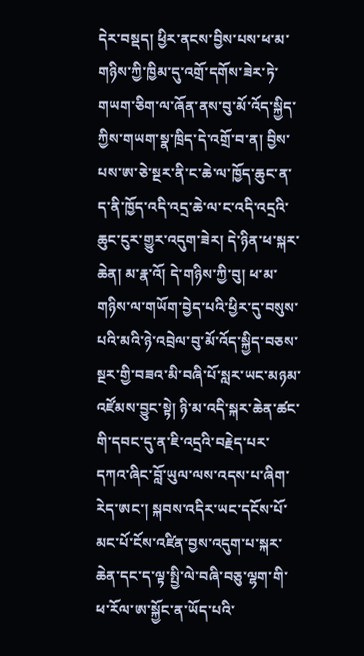དེར་བསྡད། ཕྱིར་ནངས་བྱིས་པས་ཕ་མ་གཉིས་ཀྱི་ཁྱིམ་དུ་འགྲོ་དགོས་ཟེར་ཏེ་གཡག་ཅིག་ལ་ཞོན་ནས་བུ་མོ་འོད་སྐྱིད་ཀྱིས་གཡག་སྣ་ཁྲིད་དེ་འགྲོ་བ་ན། བྱིས་པས་ཨ་ཅེ་སྔར་ནི་ང་ཆེ་ལ་ཁྱོད་ཆུང་ན་ད་ནི་ཁྱོད་འདི་འདྲ་ཆེ་ལ་ང་འདི་འདྲའི་ཆུང་ངུར་གྱུར་འདུག་ཟེར། དེ་ཉིན་ཕ་སྐར་ཆེན། མ་རྣ་འོ། དེ་གཉིས་ཀྱི་བུ། ཕ་མ་གཉིས་ལ་གཡོག་བྱེད་པའི་ཕྱིར་དུ་བསུས་པའི་མའི་ཉེ་འབྲེལ་བུ་མོ་འོད་སྐྱིད་བཅས་སྔར་གྱི་བཟའ་མི་བཞི་པོ་སླར་ཡང་མཉམ་འཛོམས་བྱུང་སྟེ། ཉི་མ་འདི་སྐར་ཆེན་ཚང་གི་དབང་དུ་ན་ཇི་འདྲའི་བརྗེད་པར་དཀའ་ཞིང་བློ་ཡུལ་ལས་འདས་པ་ཞིག་རེད་ཨང་། སྐབས་འདིར་ཡང་དངོས་པོ་མང་པོ་ངོས་འཛིན་བྱས་འདུག་པ་སྐར་ཆེན་དང་ད་ལྟ་སྤྱི་ལེ་བཞི་བཅུ་ལྷག་གི་ཕ་རོལ་ཨ་སྐྱོང་ན་ཡོད་པའི་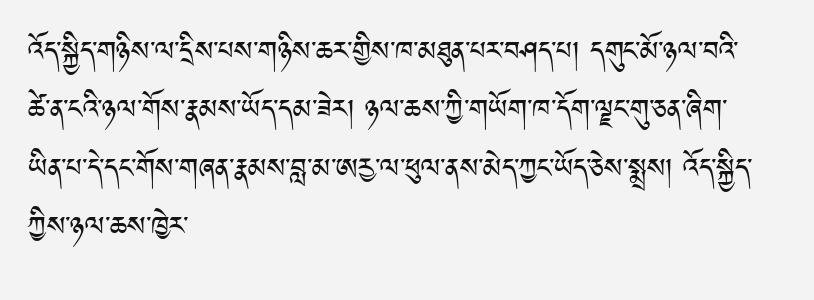འོད་སྐྱིད་གཉིས་ལ་དྲིས་པས་གཉིས་ཆར་གྱིས་ཁ་མཐུན་པར་བཤད་པ། དགུང་མོ་ཉལ་བའི་ཚེ་ན་ངའི་ཉལ་གོས་རྣམས་ཡོད་དམ་ཟེར། ཉལ་ཆས་ཀྱི་གཡོག་ཁ་དོག་ལྗང་གུ་ཅན་ཞིག་ཡིན་པ་དེ་དང་གོས་གཞན་རྣམས་བླ་མ་ཨརྱ་ལ་ཕུལ་ནས་མེད་ཀྱང་ཡོད་ཅེས་སྨྲས། འོད་སྐྱིད་ཀྱིས་ཉལ་ཆས་ཁྱེར་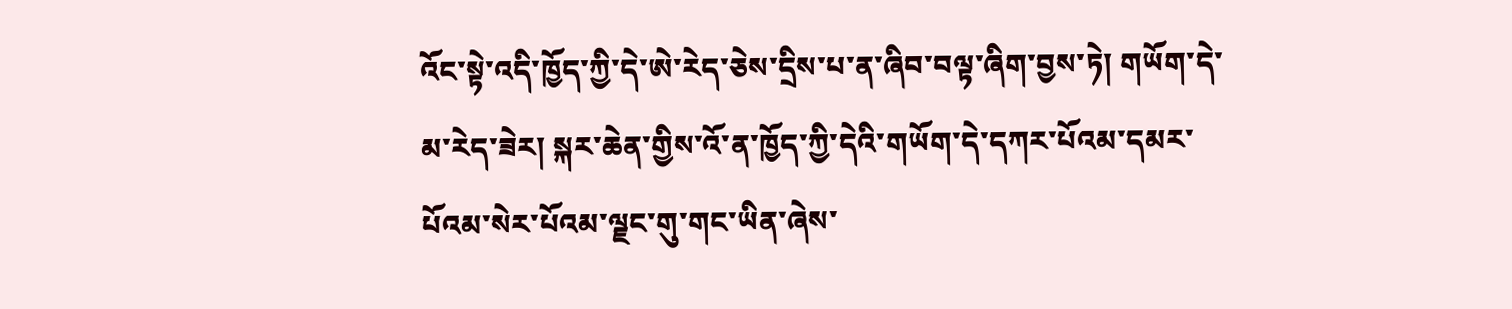འོང་སྟེ་འདི་ཁྱོད་ཀྱི་དེ་ཨེ་རེད་ཅེས་དྲིས་པ་ན་ཞིབ་བལྟ་ཞིག་བྱས་ཏེ། གཡོག་དེ་མ་རེད་ཟེར། སྐར་ཆེན་གྱིས་འོ་ན་ཁྱོད་ཀྱི་དེའི་གཡོག་དེ་དཀར་པོའམ་དམར་པོའམ་སེར་པོའམ་ལྗང་གུ་གང་ཡིན་ཞེས་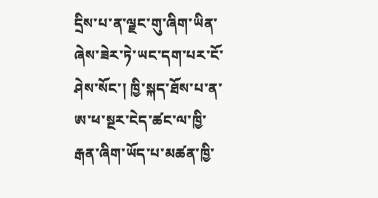དྲིས་པ་ན་ལྗང་གུ་ཞིག་ཡིན་ཞེས་ཟེར་ཏེ་ཡང་དག་པར་ངོ་ཤེས་སོང་། ཁྱི་སྐད་ཐོས་པ་ན་ཨ་ཕ་སྔར་ངེད་ཚང་ལ་ཁྱི་རྒན་ཞིག་ཡོད་པ་མཚན་ཁྱི་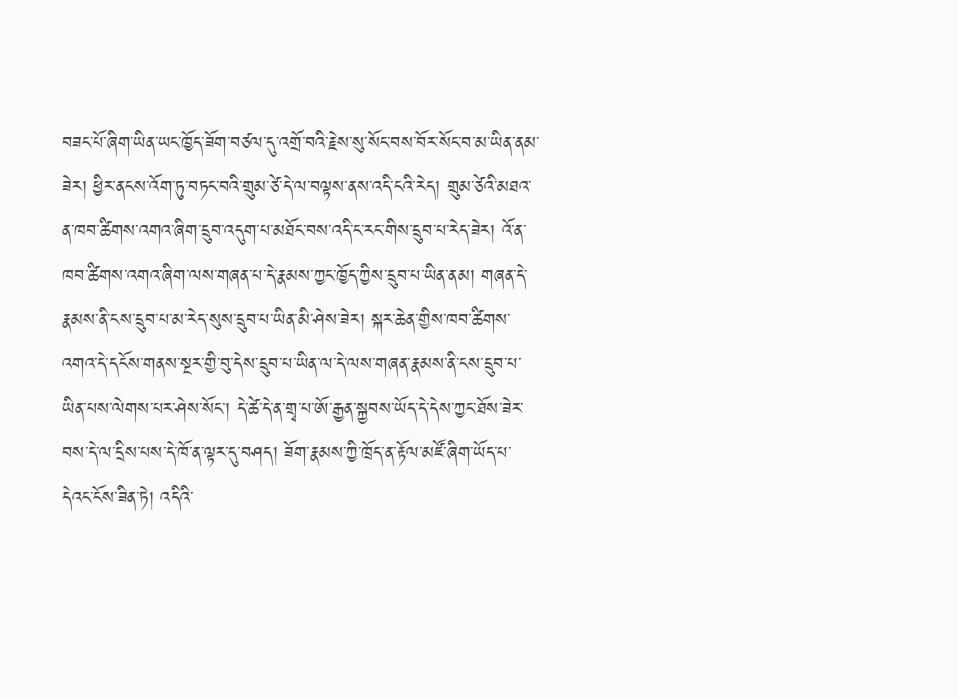བཟང་པོ་ཞིག་ཡིན་ཡང་ཁྱོད་ཟོག་བཙལ་དུ་འགྲོ་བའི་རྗེས་སུ་སོང་བས་བོར་སོང་བ་མ་ཡིན་ནམ་ཟེར། ཕྱིར་ནངས་འོག་ཏུ་བཏང་བའི་གྲུམ་ཙེ་དེ་ལ་བལྟས་ནས་འདི་ངའི་རེད། གྲུམ་ཙེའི་མཐའ་ན་ཁབ་ཚིགས་འགའ་ཞིག་དྲུབ་འདུག་པ་མཐོང་བས་འདི་ང་རང་གིས་དྲུབ་པ་རེད་ཟེར། འོ་ན་ཁབ་ཚིགས་འགའ་ཞིག་ལས་གཞན་པ་དེ་རྣམས་ཀྱང་ཁྱོད་ཀྱིས་དྲུབ་པ་ཡིན་ནམ། གཞན་དེ་རྣམས་ནི་ངས་དྲུབ་པ་མ་རེད་སུས་དྲུབ་པ་ཡིན་མི་ཤེས་ཟེར། སྐར་ཆེན་གྱིས་ཁབ་ཚིགས་འགའ་དེ་དངོས་གནས་སྔར་གྱི་བུ་དེས་དྲུབ་པ་ཡིན་ལ་དེ་ལས་གཞན་རྣམས་ནི་ངས་དྲུབ་པ་ཡིན་པས་ལེགས་པར་ཤེས་སོང་། དེ་ཚེ་དེ་ན་གྲྭ་པ་ཨོ་རྒྱན་སྐྱབས་ཡོད་དེ་དེས་ཀྱང་ཐོས་ཟེར་བས་དེ་ལ་དྲིས་པས་དེ་ཁོ་ན་ལྟར་དུ་བཤད། ཟོག་རྣམས་ཀྱི་ཁྲོད་ན་རྟོལ་མཛོ་ཞིག་ཡོད་པ་དེའང་ངོས་ཟིན་ཏེ། འདིའི་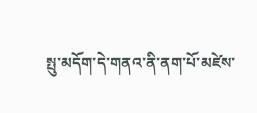སྤུ་མདོག་དེ་གནའ་ནི་ནག་པོ་མཛེས་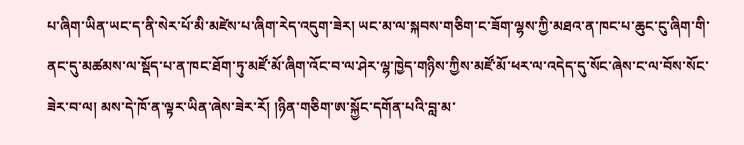པ་ཞིག་ཡིན་ཡང་ད་ནི་སེར་པོ་མི་མཛེས་པ་ཞིག་རེད་འདུག་ཟེར། ཡང་མ་ལ་སྐབས་གཅིག་ང་ཟོག་ལྷས་ཀྱི་མཐའ་ན་ཁང་པ་ཆུང་ངུ་ཞིག་གི་ནང་དུ་མཚམས་ལ་སྡོད་པ་ན་ཁང་ཐོག་ཏུ་མཛོ་མོ་ཞིག་འོང་བ་ལ་ཤེར་ལྷ་ཁྱེད་གཉིས་ཀྱིས་མཛོ་མོ་ཕར་ལ་འདེད་དུ་སོང་ཞེས་ང་ལ་བོས་སོང་ཟེར་བ་ལ། མས་དེ་ཁོ་ན་ལྟར་ཡིན་ཞེས་ཟེར་རོ། །ཉིན་གཅིག་ཨ་སྐྱོང་དགོན་པའི་བླ་མ་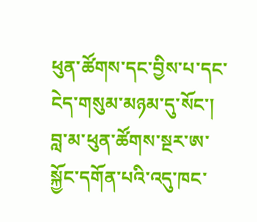ཕུན་ཚོགས་དང་བྱིས་པ་དང་ངེད་གསུམ་མཉམ་དུ་སོང་། བླ་མ་ཕུན་ཚོགས་སྔར་ཨ་སྐྱོང་དགོན་པའི་འདུ་ཁང་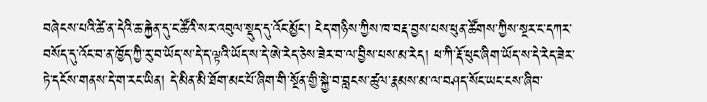བཞེངས་པའི་ཚེ་ན་དེའི་ཆ་རྐྱེན་དུ་ང་ཚོའི་སར་འབུལ་སྡུད་དུ་འོང་མྱོང་། ངེད་གཉིས་ཀྱིས་ཁ་བརྡ་བྱས་པས་ཕུན་ཚོགས་ཀྱིས་སྔར་ང་དཀར་བསོད་དུ་འོང་བ་ན་ཁྱོད་ཀྱི་རུ་བ་ཡོད་ས་དེ་ད་ལྟའི་ཡོད་ས་དེ་ཨེ་རེད་ཅེས་ཟེར་བ་ལ་བྱིས་པས་མ་རེད། ཕ་ཀི་རྡོ་ཕུང་ཞིག་ཡོད་ས་དེ་རེད་ཟེར་ཏེ་དངོས་གནས་དེ་ག་རང་ཡིན། དེ་མིན་མི་ཐོག་མང་པོ་ཞིག་གི་སྔོན་གྱི་སྐྱེ་བ་བླངས་ཚུལ་རྣམས་མ་ལ་བཤད་སོང་ཡང་ངས་ཞིབ་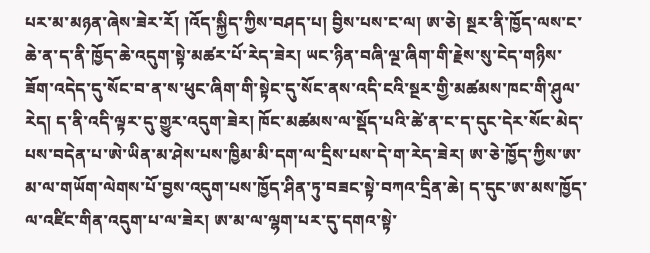པར་མ་མཉན་ཞེས་ཟེར་རོ། །འོད་སྐྱིད་ཀྱིས་བཤད་པ། བྱིས་པས་ང་ལ། ཨ་ཅེ། སྔར་ནི་ཁྱོད་ལས་ང་ཆེ་ན་ད་ནི་ཁྱོད་ཆེ་འདུག་སྟེ་མཚར་པོ་རེད་ཟེར། ཡང་ཉིན་བཞི་ལྔ་ཞིག་གི་རྗེས་སུ་ངེད་གཉིས་ཟོག་འདེད་དུ་སོང་བ་ན་ས་ཕུང་ཞིག་གི་སྟེང་དུ་སོང་ནས་འདི་ངའི་སྔར་གྱི་མཚམས་ཁང་གི་ཤུལ་རེད། ད་ནི་འདི་ལྟར་དུ་གྱུར་འདུག་ཟེར། ཁོང་མཚམས་ལ་སྡོད་པའི་ཚེ་ན་ང་ད་དུང་དེར་སོང་མེད་པས་བདེན་པ་ཨེ་ཡིན་མ་ཤེས་པས་ཁྱིམ་མི་དག་ལ་དྲིས་པས་དེ་ག་རེད་ཟེར། ཨ་ཅེ་ཁྱོད་ཀྱིས་ཨ་མ་ལ་གཡོག་ལེགས་པོ་བྱས་འདུག་པས་ཁྱོད་ཤིན་ཏུ་བཟང་སྟེ་བཀའ་དྲིན་ཆེ། ད་དུང་ཨ་མས་ཁྱོད་ལ་འཛིང་གིན་འདུག་པ་ལ་ཟེར། ཨ་མ་ལ་ལྷག་པར་དུ་དགའ་སྟེ་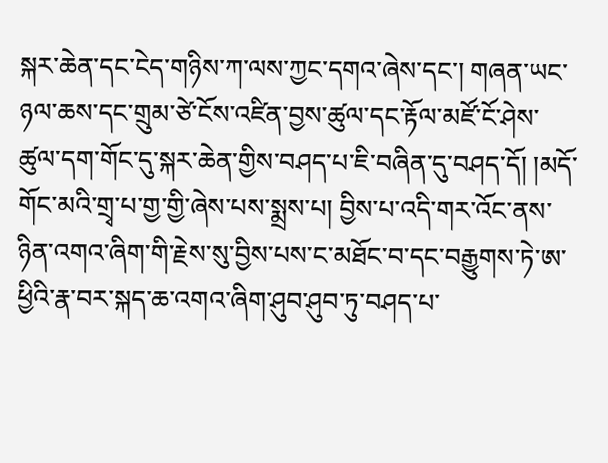སྐར་ཆེན་དང་ངེད་གཉིས་ཀ་ལས་ཀྱང་དགའ་ཞེས་དང་། གཞན་ཡང་ཉལ་ཆས་དང་གྲུམ་ཙེ་ངོས་འཛིན་བྱས་ཚུལ་དང་རྟོལ་མཛོ་ངོ་ཤེས་ཚུལ་དག་གོང་དུ་སྐར་ཆེན་གྱིས་བཤད་པ་ཇི་བཞིན་དུ་བཤད་དོ། །མདོ་གོང་མའི་གྲྭ་པ་གྱ་གྱི་ཞེས་པས་སྨྲས་པ། བྱིས་པ་འདི་གར་འོང་ནས་ཉིན་འགའ་ཞིག་གི་རྗེས་སུ་བྱིས་པས་ང་མཐོང་བ་དང་བརྒྱུགས་ཏེ་ཨ་ཕྱིའི་རྣ་བར་སྐད་ཆ་འགའ་ཞིག་ཤུབ་ཤུབ་ཏུ་བཤད་པ་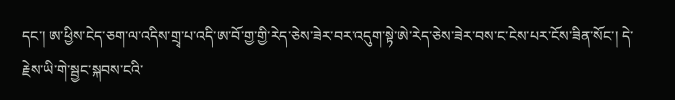དང་། ཨ་ཕྱིས་ངེད་ཅག་ལ་འདིས་གྲྭ་པ་འདི་ཨ་བོ་གྱ་གྱི་རེད་ཅེས་ཟེར་བར་འདུག་སྟེ་ཨེ་རེད་ཅེས་ཟེར་བས་ང་ངེས་པར་ངོས་ཟིན་སོང་། དེ་རྗེས་ཡི་གེ་སྦྱང་སྐབས་ངའི་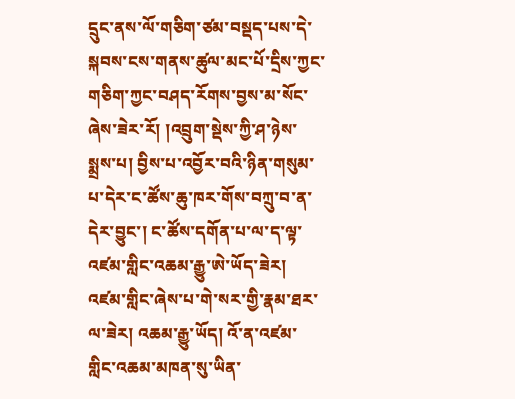དྲུང་ནས་ལོ་གཅིག་ཙམ་བསྡད་པས་དེ་སྐབས་ངས་གནས་ཚུལ་མང་པོ་དྲིས་ཀྱང་གཅིག་ཀྱང་བཤད་རོགས་བྱས་མ་སོང་ཞེས་ཟེར་རོ། །འབྲུག་སྡེས་ཀྱི་ཤ་ཉེས་སྨྲས་པ། བྱིས་པ་འབྱོར་བའི་ཉིན་གསུམ་པ་དེར་ང་ཚོས་ཆུ་ཁར་གོས་བཀྲུ་བ་ན་དེར་བྱུང་། ང་ཚོས་དགོན་པ་ལ་ད་ལྟ་འཛམ་གླིང་འཆམ་རྒྱུ་ཨེ་ཡོད་ཟེར། འཛམ་གླིང་ཞེས་པ་གེ་སར་གྱི་རྣམ་ཐར་ལ་ཟེར། འཆམ་རྒྱུ་ཡོད། འོ་ན་འཛམ་གླིང་འཆམ་མཁན་སུ་ཡིན་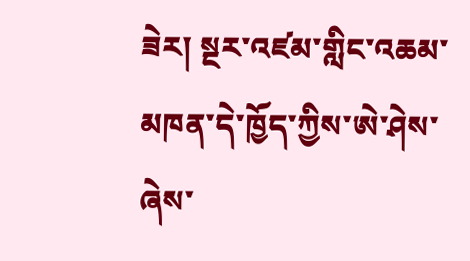ཟེར། སྔར་འཛམ་གླིང་འཆམ་མཁན་དེ་ཁྱོད་ཀྱིས་ཨེ་ཤེས་ཞེས་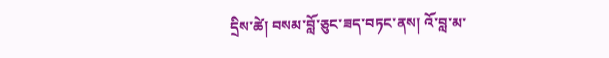དྲིས་ཚེ། བསམ་བློ་ཅུང་ཟད་བཏང་ནས། འོ་བླ་མ་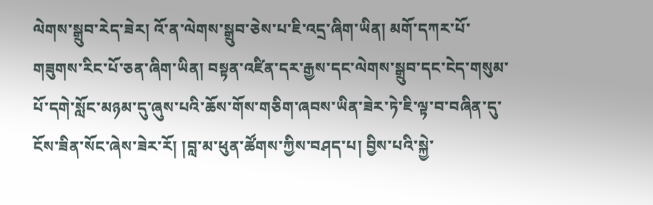ལེགས་སྒྲུབ་རེད་ཟེར། འོ་ན་ལེགས་སྒྲུབ་ཅེས་པ་ཇི་འདྲ་ཞིག་ཡིན། མགོ་དཀར་པོ་གཟུགས་རིང་པོ་ཅན་ཞིག་ཡིན། བསྟན་འཛིན་དར་རྒྱས་དང་ལེགས་སྒྲུབ་དང་ངེད་གསུམ་པོ་དགེ་སློང་མཉམ་དུ་ཞུས་པའི་ཆོས་གོས་གཅིག་ཞབས་ཡིན་ཟེར་ཏེ་ཇི་ལྟ་བ་བཞིན་དུ་ངོས་ཟིན་སོང་ཞེས་ཟེར་རོ། །བླ་མ་ཕུན་ཚོགས་ཀྱིས་བཤད་པ། བྱིས་པའི་སྐྱེ་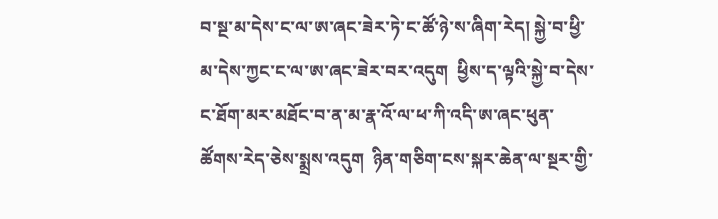བ་སྔ་མ་དེས་ང་ལ་ཨ་ཞང་ཟེར་ཏེ་ང་ཚོ་ཉེ་ས་ཞིག་རེད། སྐྱེ་བ་ཕྱི་མ་དེས་ཀྱང་ང་ལ་ཨ་ཞང་ཟེར་བར་འདུག  ཕྱིས་ད་ལྟའི་སྐྱེ་བ་དེས་ང་ཐོག་མར་མཐོང་བ་ན་མ་རྣ་འོ་ལ་ཕ་ཀི་འདི་ཨ་ཞང་ཕུན་ཚོགས་རེད་ཅེས་སྨྲས་འདུག  ཉིན་གཅིག་ངས་སྐར་ཆེན་ལ་སྔར་གྱི་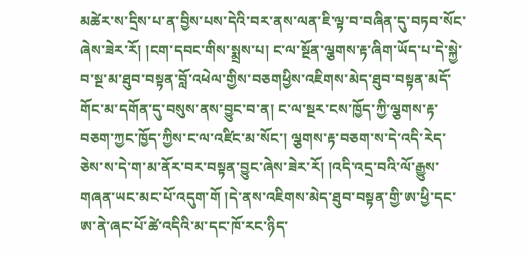མཚེར་ས་དྲིས་པ་ན་བྱིས་པས་དེའི་བར་ནས་ལན་ཇི་ལྟ་བ་བཞིན་དུ་བཏབ་སོང་ཞེས་ཟེར་རོ། །ངག་དབང་གིས་སྨྲས་པ། ང་ལ་སྔོན་ལྕགས་རྟ་ཞིག་ཡོད་པ་དེ་སྐྱེ་བ་སྔ་མ་ཐུབ་བསྟན་བློ་འཕེལ་གྱིས་བཅགཕྱིས་འཇིགས་མེད་ཐུབ་བསྟན་མདོ་གོང་མ་དགོན་དུ་བསུས་ནས་བྱུང་བ་ན། ང་ལ་སྔར་ངས་ཁྱོད་ཀྱི་ལྕགས་རྟ་བཅག་ཀྱང་ཁྱོད་ཀྱིས་ང་ལ་འཛིང་མ་སོང་། ལྕགས་རྟ་བཅག་ས་དེ་འདི་རེད་ཅེས་ས་དེ་ག་མ་ནོར་བར་བསྟན་བྱུང་ཞེས་ཟེར་རོ། །འདི་འདྲ་བའི་ལོ་རྒྱུས་གཞན་ཡང་མང་པོ་འདུག་གོ །དེ་ནས་འཇིགས་མེད་ཐུབ་བསྟན་གྱི་ཨ་ཕྱི་དང་ཨ་ནེ་ཞང་པོ་ཚེ་འདིའི་མ་དང་ཁོ་རང་ཉིད་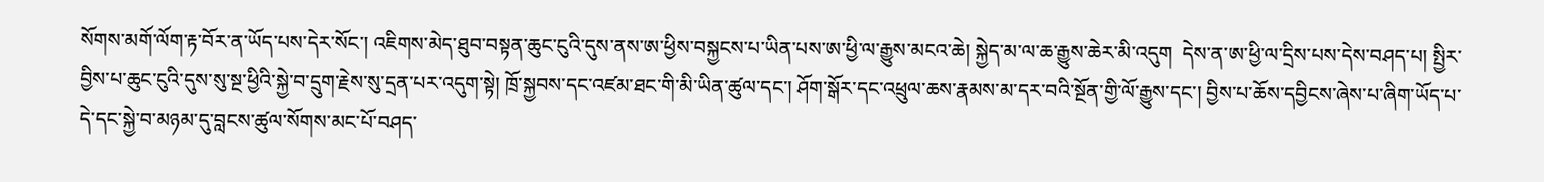སོགས་མགོ་ལོག་རྟ་བོར་ན་ཡོད་པས་དེར་སོང་། འཇིགས་མེད་ཐུབ་བསྟན་ཆུང་ངུའི་དུས་ནས་ཨ་ཕྱིས་བསྐྱངས་པ་ཡིན་པས་ཨ་ཕྱི་ལ་རྒྱུས་མངའ་ཆེ། སྐྱེད་མ་ལ་ཆ་རྒྱུས་ཆེར་མི་འདུག  དེས་ན་ཨ་ཕྱི་ལ་དྲིས་པས་དེས་བཤད་པ། སྤྱིར་བྱིས་པ་ཆུང་ངུའི་དུས་སུ་སྔ་ཕྱིའི་སྐྱེ་བ་དྲུག་རྗེས་སུ་དྲན་པར་འདུག་སྟེ། ཁྲོ་སྐྱབས་དང་འཛམ་ཐང་གི་མི་ཡིན་ཚུལ་དང་། ཤོག་སྒོར་དང་འཕྲུལ་ཆས་རྣམས་མ་དར་བའི་སྔོན་གྱི་ལོ་རྒྱུས་དང་། བྱིས་པ་ཆོས་དབྱིངས་ཞེས་པ་ཞིག་ཡོད་པ་དེ་དང་སྐྱེ་བ་མཉམ་དུ་བླངས་ཚུལ་སོགས་མང་པོ་བཤད་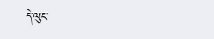དེ་ལུང་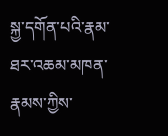སྐྱ་དགོན་པའི་རྣམ་ཐར་འཆམ་མཁན་རྣམས་ཀྱིས་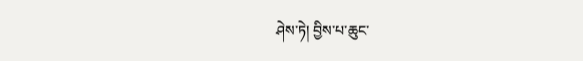ཤེས་ཏེ། བྱིས་པ་ཆུང་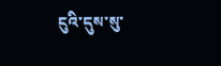ངུའི་དུས་སུ་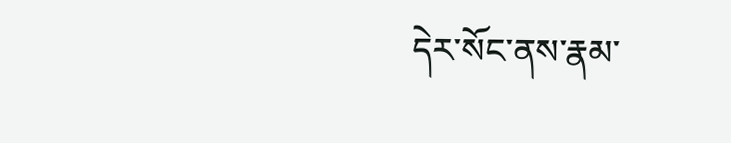དེར་སོང་ནས་རྣམ་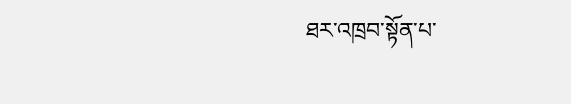ཐར་འཁྲབ་སྟོན་པ་